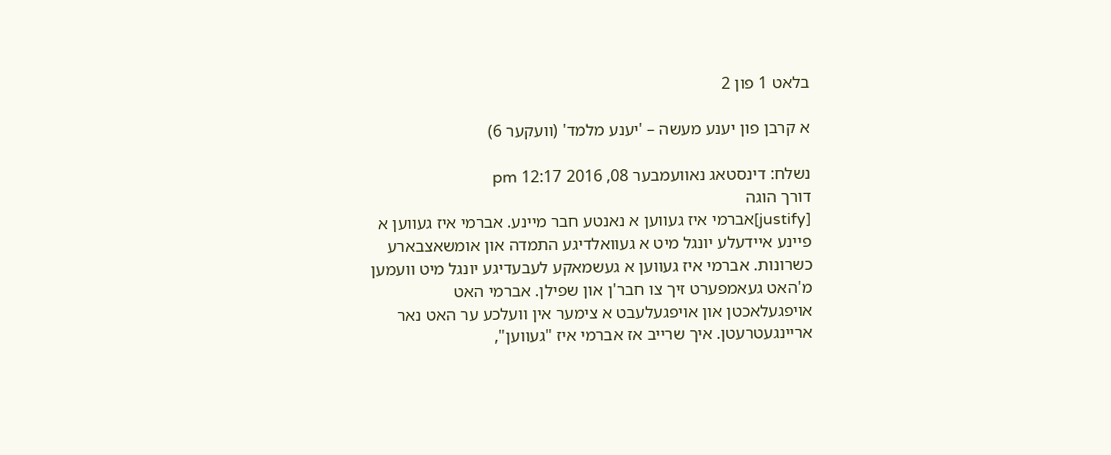בלאט 1 פון 2

א קרבן פון יענע מעשה – 'יענע מלמד' (וועקער 6)

נשלח: דינסטאג נאוועמבער 08, 2016 12:17 pm
דורך הוגה
[justify]אברמי איז געווען א נאנטע חבר מיינע. אברמי איז געווען א פיינע איידעלע יונגל מיט א געוואלדיגע התמדה און אומשאצבארע כשרונות. אברמי איז געווען א געשמאקע לעבעדיגע יונגל מיט וועמען מ'האט געאמפערט זיך צו חבר'ן און שפילן. אברמי האט אויפגעלאכטן און אויפגעלעבט א צימער אין וועלכע ער האט נאר אריינגעטרעטן. איך שרייב אז אברמי איז "געווען",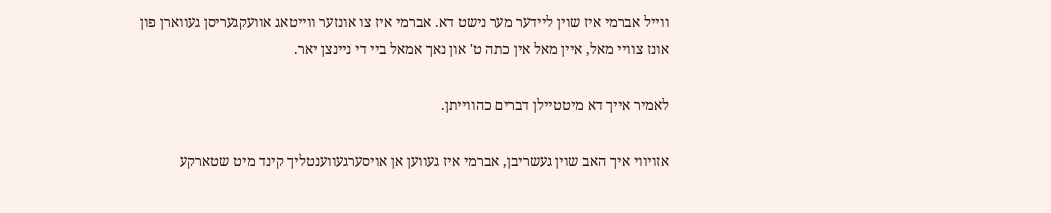ווייל אברמי איז שוין ליידער מער נישט דא. אברמי איז צו אונזער ווייטאג אוועקגעריסן געווארן פון אונז צוויי מאל, איין מאל אין כתה ט' און נאך אמאל ביי די ניינצן יאר.

לאמיר אייך דא מיטטיילן דברים כהווייתן.

אזויווי איך האב שוין געשריבן, אברמי איז געווען אן אויסערגעווענטליך קינד מיט שטארקע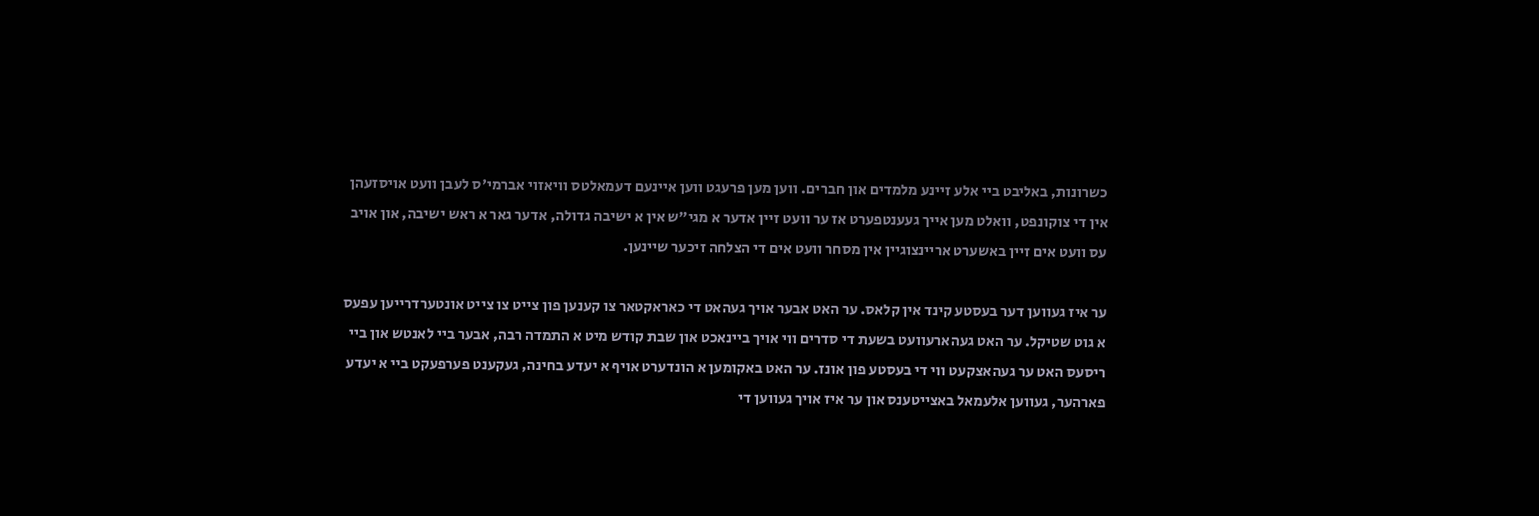כשרונות, באליבט ביי אלע זיינע מלמדים און חברים. ווען מען פרעגט ווען איינעם דעמאלטס וויאזוי אברמי'ס לעבן וועט אויסזעהן אין די צוקונפט, וואלט מען אייך געענטפערט אז ער וועט זיין אדער א מגי"ש אין א ישיבה גדולה, אדער גאר א ראש ישיבה, און אויב עס וועט אים זיין באשערט אריינצוגיין אין מסחר וועט אים די הצלחה זיכער שיינען.

ער איז געווען דער בעסטע קינד אין קלאס. ער האט אבער אויך געהאט די כאראקטאר צו קענען פון צייט צו צייט אונטערדרייען עפעס א גוט שטיקל. ער האט געהארעוועט בשעת די סדרים ווי אויך ביינאכט און שבת קודש מיט א התמדה רבה, אבער ביי לאנטש און ביי ריסעס האט ער געהאצקעט ווי די בעסטע פון אונז. ער האט באקומען א הונדערט אויף א יעדע בחינה, געקענט פערפעקט ביי א יעדע פארהער, געווען אלעמאל באצייטענס און ער איז אויך געווען די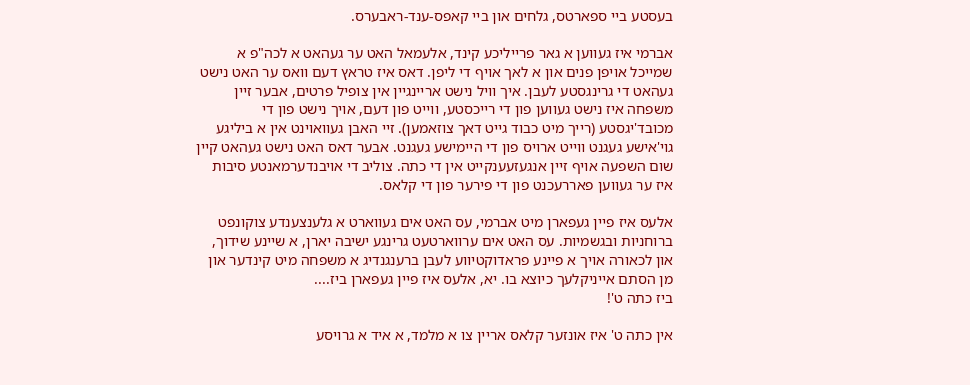בעסטע ביי ספארטס, גלחים און ביי קאפס-ענד-ראבערס.

אברמי איז געווען א גאר פרייליכע קינד, אלעמאל האט ער געהאט א לכה"פ א שמייכל אויפן פנים און א לאך אויף די ליפן. דאס איז טראץ דעם וואס ער האט נישט געהאט די גרינגסטע לעבן. איך וויל נישט אריינגיין אין צופיל פרטים, אבער זיין משפחה איז נישט געווען פון די רייכסטע, ווייט פון דעם, אויך נישט פון די מכובד'יגסטע (רייך מיט כבוד גייט דאך צוזאמען). זיי האבן געוואוינט אין א ביליגע גוי'אישע געגנט ווייט ארויס פון די היימישע געגנט. אבער דאס האט נישט געהאט קיין שום השפעה אויף זיין אנגעזעענקייט אין די כתה. צוליב די אויבנדערמאנטע סיבות איז ער געווען פאררעכנט פון די פירער פון די קלאס.

אלעס איז פיין געפארן מיט אברמי, עס האט אים געווארט א גלענצענדע צוקונפט ברוחניות ובגשמיות. עס האט אים ערווארטעט גרינגע ישיבה יארן, א שיינע שידוך, און לכאורה אויך א פיינע פראדוקטיווע לעבן ברענגנדיג א משפחה מיט קינדער און מן הסתם אייניקלעך כיוצא בו. יא, אלעס איז פיין געפארן ביז....
ביז כתה ט'!

אין כתה ט' איז אונזער קלאס אריין צו א מלמד, א איד א גרויסע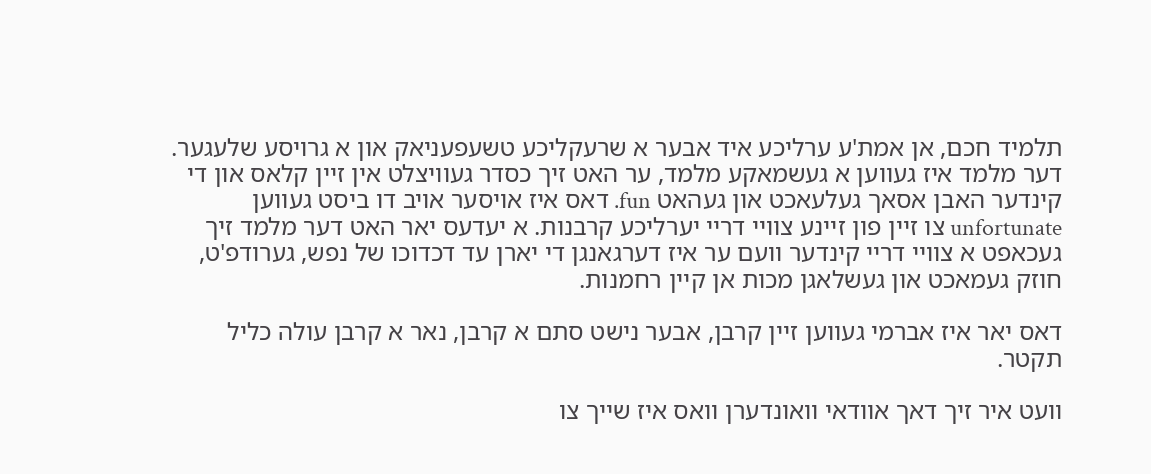תלמיד חכם, אן אמת'ע ערליכע איד אבער א שרעקליכע טשעפעניאק און א גרויסע שלעגער. דער מלמד איז געווען א געשמאקע מלמד, ער האט זיך כסדר געוויצלט אין זיין קלאס און די קינדער האבן אסאך געלעאכט און געהאט fun. דאס איז אויסער אויב דו ביסט געווען unfortunate צו זיין פון זיינע צוויי דריי יערליכע קרבנות. א יעדעס יאר האט דער מלמד זיך געכאפט א צוויי דריי קינדער וועם ער איז דערגאנגן די יארן עד דכדוכו של נפש, גערודפ'ט, חוזק געמאכט און געשלאגן מכות אן קיין רחמנות.

דאס יאר איז אברמי געווען זיין קרבן, אבער נישט סתם א קרבן, נאר א קרבן עולה כליל תקטר.

וועט איר זיך דאך אוודאי וואונדערן וואס איז שייך צו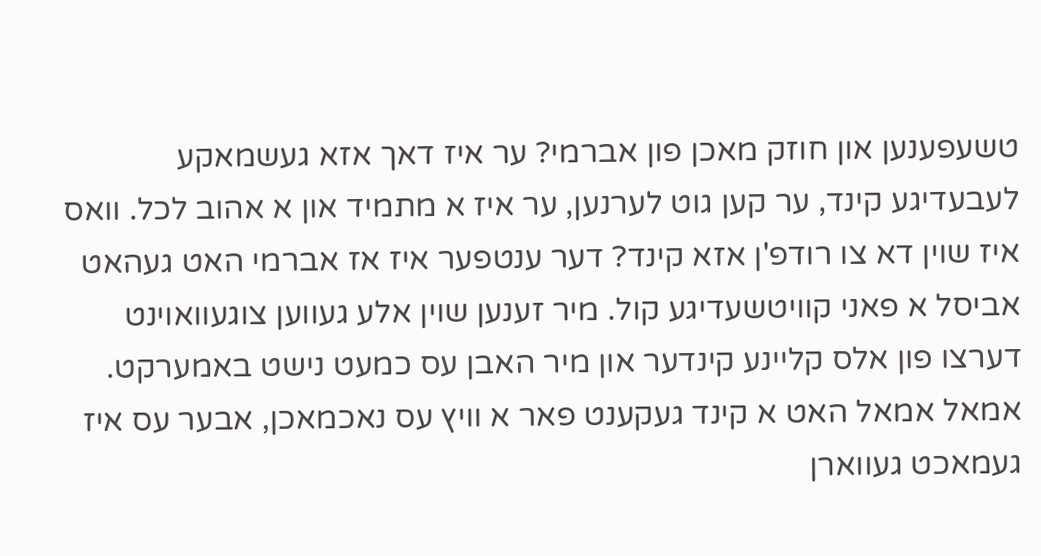טשעפענען און חוזק מאכן פון אברמי? ער איז דאך אזא געשמאקע לעבעדיגע קינד, ער קען גוט לערנען, ער איז א מתמיד און א אהוב לכל. וואס איז שוין דא צו רודפ'ן אזא קינד? דער ענטפער איז אז אברמי האט געהאט אביסל א פאני קוויטשעדיגע קול. מיר זענען שוין אלע געווען צוגעוואוינט דערצו פון אלס קליינע קינדער און מיר האבן עס כמעט נישט באמערקט. אמאל אמאל האט א קינד געקענט פאר א וויץ עס נאכמאכן, אבער עס איז געמאכט געווארן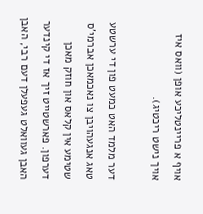אויף א פריינטליכע אופן (וואס איז אויך נישט ריכטיג).

דער מלמד האט כמעט פון די ערשטע טאג אנגעהויבן צו נאכמאכן אברמי'ס שטימע אין קלאס און חוזק מאכן דערפון. פארשטייט זיך אז די קינדער האבן געוואלט געפעלן דעם רבי, האבן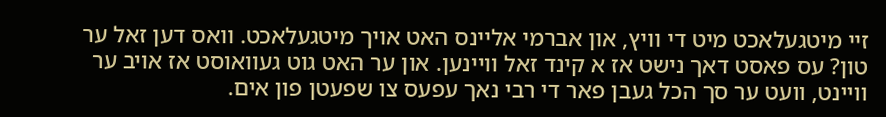זיי מיטגעלאכט מיט די וויץ, און אברמי אליינס האט אויך מיטגעלאכט. וואס דען זאל ער טון? עס פאסט דאך נישט אז א קינד זאל וויינען. און ער האט גוט געוואוסט אז אויב ער וויינט, וועט ער סך הכל געבן פאר די רבי נאך עפעס צו שפעטן פון אים.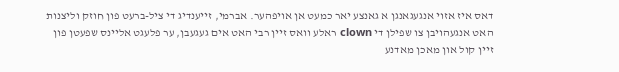דאס איז אזוי אנגעגאנגן א גאנצע יאר כמעט אן אויפהער. אברמי, זייענדיג די ציל-ברעט פון חוזק וליצנות האט אנגעהויבן צו שפילן די clown ראלע וואס זיין רבי האט אים געגעבן, ער פלעגט אליינס שפעטן פון זיין קול און מאכן מאדנע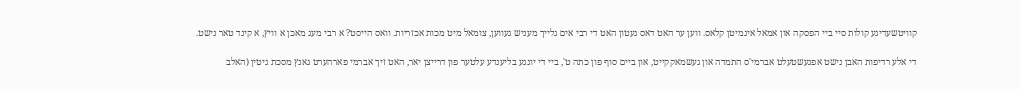קוויטשעדיגע קולות סיי ביי הפסקה און אמאל אינמיטן קלאס. ווען ער האט דאס געטון האט די רבי אים גלייך מעניש געווען, צומאל מיט מכות אכזריות. וואס הייסט? א רבי מעג מאכן א וויץ, א קינד טאר נישט.

די אלע רדיפות האבן נישט אפגעשטעלט אברמי'ס התמדה און געשמאקקייט, און ביים סוף פון כתה ט', ביי די יונגע בליענדע עלטער פון דרייצן יאר, האט זיך אברמי פארהערט גאנץ מסכת גיטין (האלב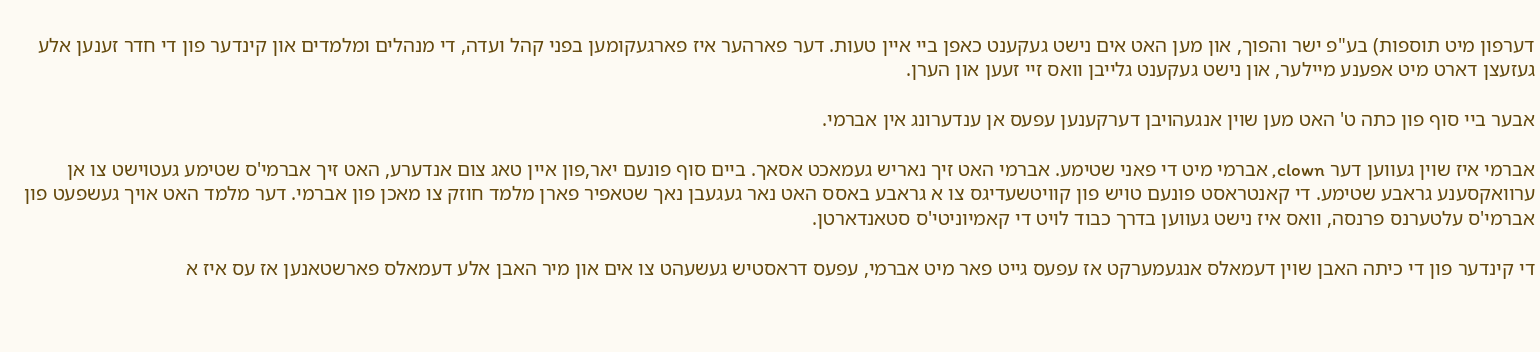דערפון מיט תוספות) בע"פ ישר והפוך, און מען האט אים נישט געקענט כאפן ביי איין טעות. דער פארהער איז פארגעקומען בפני קהל ועדה, די מנהלים ומלמדים און קינדער פון די חדר זענען אלע געזעצן דארט מיט אפענע מיילער, און נישט געקענט גלייבן וואס זיי זעען און הערן.

אבער ביי סוף פון כתה ט' האט מען שוין אנגעהויבן דערקענען עפעס אן ענדערונג אין אברמי.

אברמי איז שוין געווען דער clown, אברמי מיט די פאני שטימע. אברמי האט זיך נאריש געמאכט אסאך. ביים סוף פונעם יאר,פון איין טאג צום אנדערע, האט זיך אברמי'ס שטימע געטוישט צו אן ערוואקסענע גראבע שטימע. די קאנטראסט פונעם טויש פון קוויטשעדיגס צו א גראבע באסס האט נאר געגעבן נאך שטאפיר פארן מלמד חוזק צו מאכן פון אברמי. דער מלמד האט אויך געשפעט פון אברמי'ס עלטערנס פרנסה, וואס איז נישט געווען בדרך כבוד לויט די קאמיוניטי'ס סטאנדארטן.

די קינדער פון די כיתה האבן שוין דעמאלס אנגעמערקט אז עפעס גייט פאר מיט אברמי, עפעס דראסטיש געשעהט צו אים און מיר האבן אלע דעמאלס פארשטאנען אז עס איז א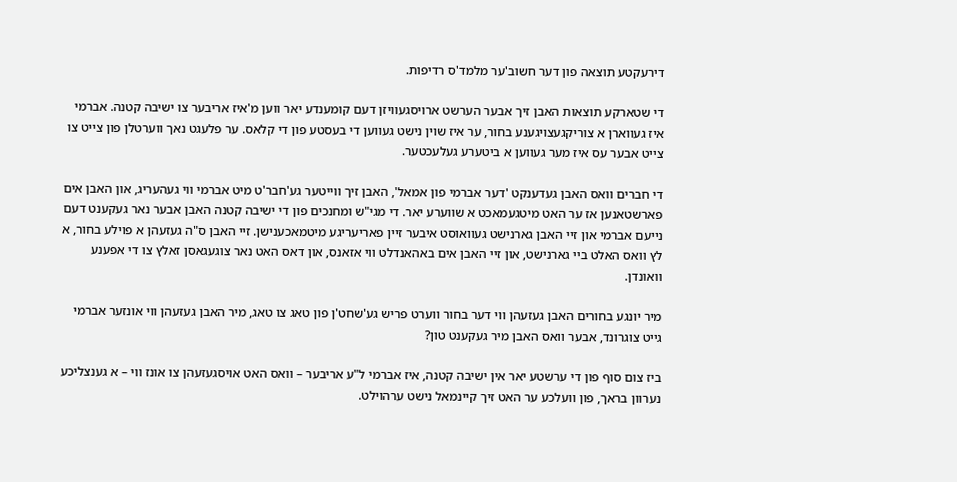דירעקטע תוצאה פון דער חשוב'ער מלמד'ס רדיפות.

די שטארקע תוצאות האבן זיך אבער הערשט ארויסגעוויזן דעם קומענדע יאר ווען מ'איז אריבער צו ישיבה קטנה. אברמי איז געווארן א צוריקגעצויגענע בחור, ער איז שוין נישט געווען די בעסטע פון די קלאס. ער פלעגט נאך ווערטלן פון צייט צו צייט אבער עס איז מער געווען א ביטערע געלעכטער.

די חברים וואס האבן געדענקט 'דער אברמי פון אמאל', האבן זיך ווייטער גע'חבר'ט מיט אברמי ווי געהעריג, און האבן אים פארשטאנען אז ער האט מיטגעמאכט א שווערע יאר. די מגי"ש ומחנכים פון די ישיבה קטנה האבן אבער נאר געקענט דעם נייעם אברמי און זיי האבן גארנישט געוואוסט איבער זיין פאריעריגע מיטמאכענישן. זיי האבן ס"ה געזעהן א פוילע בחור, א לץ וואס האלט ביי גארנישט, און זיי האבן אים באהאנדלט ווי אזאנס, און דאס האט נאר צוגעגאסן זאלץ צו די אפענע וואונדן.

מיר יונגע בחורים האבן געזעהן ווי דער בחור ווערט פריש גע'שחט'ן פון טאג צו טאג, מיר האבן געזעהן ווי אונזער אברמי גייט צוגרונד, אבער וואס האבן מיר געקענט טון?

ביז צום סוף פון די ערשטע יאר אין ישיבה קטנה, איז אברמי ל"ע אריבער – וואס האט אויסגעזעהן צו אונז ווי – א גענצליכע נערוון בראך, פון וועלכע ער האט זיך קיינמאל נישט ערהוילט.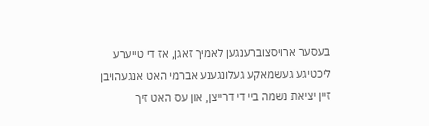בעסער ארויסצוברענגען לאמיך זאגן, אז די טייערע ליכטיגע געשמאקע געלונגענע אברמי האט אנגעהויבן זיין יציאת נשמה ביי די דרייצן, און עס האט זיך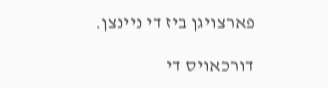פארצויגן ביז די ניינצן.

דורכאויס די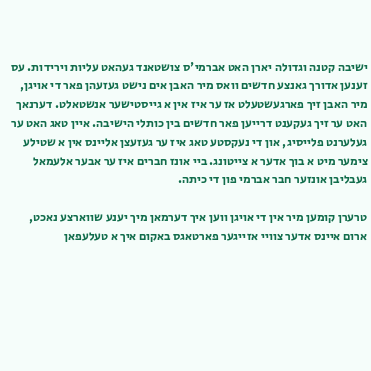ישיבה קטנה וגדולה יארן האט אברמי'ס צושטאנד געהאט עליות וירידות. עס זענען אדורך גאנצע חדשים וואס מיר האבן אים נישט געזעהן פאר די אויגן, מיר האבן זיך פארגעשטעלט אז ער איז אין א גייסטישער אנשטאלט. דערנאך האט ער זיך געקענט דרייען פאר חדשים בין כותלי הישיבה. איין טאג האט ער געלערנט פלייסיג, און די נעקסטע טאג איז ער געזעצן אליינס אין א שטילע צימער מיט א בוך אדער א צייטונג. ביי אונז חברים איז ער אבער אלעמאל געבליבן אונזער חבר אברמי פון די כיתה.

טרערן קומען מיר אין די אויגן ווען איך דערמאן מיך יענע שווארצע נאכט, ארום איינס אדער צוויי אזייגער פארטאגס באקום איך א טעלעפאן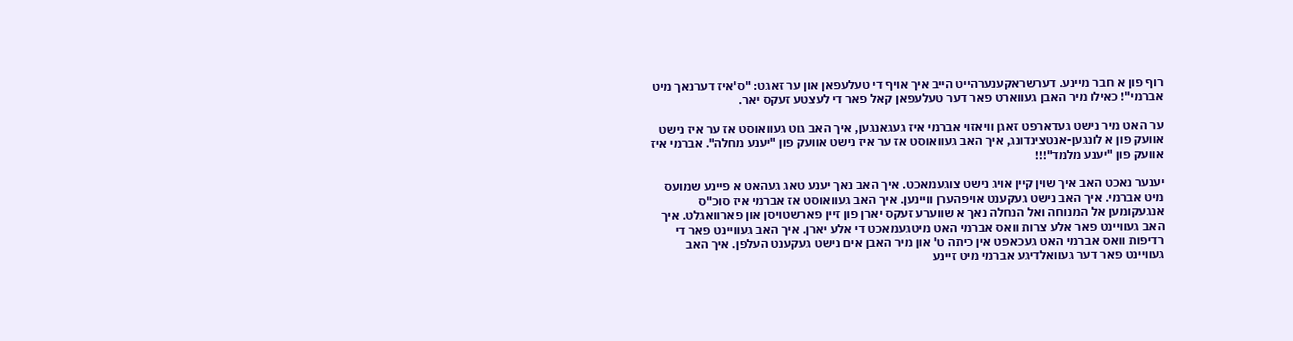רוף פון א חבר מיינע. דערשראקענערהייט הייב איך אויף די טעלעפאן און ער זאגט: "ס'איז דערנאך מיט אברמי"! כאילו מיר האבן געווארט פאר דער טעלעפאן קאל פאר די לעצטע זעקס יאר.

ער האט מיר נישט געדארפט זאגן וויאזוי אברמי איז געגאנגען, איך האב גוט געוואוסט אז ער איז נישט אוועק פון א לונגען-אנטצינדונג, איך האב געוואוסט אז ער איז נישט אוועק פון "יענע מחלה". אברמי איז אוועק פון "יענע מלמד"!!!

יענער נאכט האב איך שוין קיין אויג נישט צוגעמאכט. איך האב נאך יענע טאג געהאט א פיינע שמועס מיט אברמי. איך האב נישט געקענט אויפהערן וויינען. איך האב געוואוסט אז אברמי איז סוכ"ס אנגעקומען אל המנוחה ואל הנחלה נאך א שווערע זעקס יארן פון זיין פארשטויסן און פארוואגלט. איך האב געוויינט פאר אלע צרות וואס אברמי האט מיטגעמאכט די אלע יארן. איך האב געוויינט פאר די רדיפות וואס אברמי האט געכאפט אין כיתה ט' און מיר האבן אים נישט געקענט העלפן. איך האב געוויינט פאר דער געוואלדיגע אברמי מיט זיינע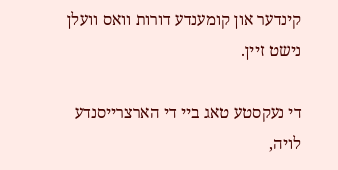קינדער און קומענדע דורות וואס וועלן נישט זיין.

די נעקסטע טאג ביי די הארצרייסנדע לויה,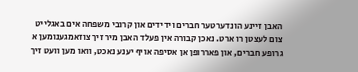האבן זיינע הונדערטער חברים וידידים און קרובי משפחה אים באגלייט צום לעצטן רו ארט. נאכן קבורה אין פעלד האבן מיר זיך צוזאמגענומען א גרופע חברים, און פאררופן אן אסיפה אויף יענע נאכט, וואו מען וועט זיך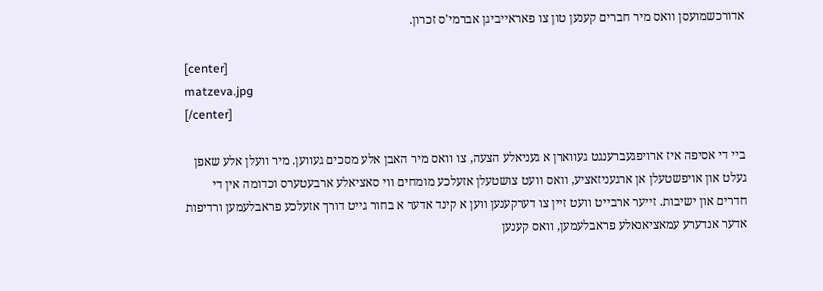אדורכשמועסן וואס מיר חברים קענען טון צו פאראייביגן אברמי'ס זכרון.

[center]
matzeva.jpg
[/center]

ביי די אסיפה איז ארויפגעברענגט געווארן א געניאלע הצעה, צו וואס מיר האבן אלע מסכים געווען. מיר וועלן אלע שאפן געלט און אויפשטעלן אן ארגעניזאציע, וואס וועט צושטעלן אזעלכע מומחים ווי סאציאלע ארבעטערס וכדומה אין די חדרים און ישיבות. זייער ארבייט וועט זיין צו דערקענען ווען א קינד אדער א בחור גייט דורך אזעלכע פראבלעמען ורדיפות אדער אנדערע עמאציאנאלע פראבלעמען, וואס קענען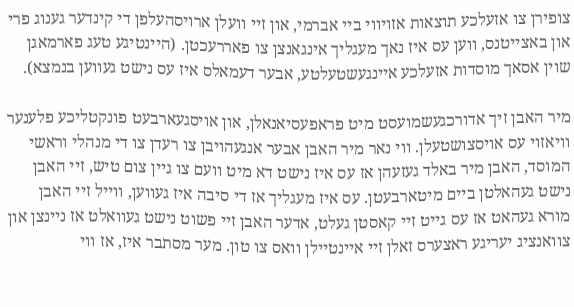צופירן צו אזעלכע תוצאות אזויווי ביי אברמי, און זיי וועלן ארויסהעלפן די קינדער גענוג פרי און באצייטנס, ווען עס איז נאך מעגליך אינגאנצן צו פאררעכטן. (היינטיגע טעג פארמאגן שוין אסאך מוסדות אזעלכע איינגעשטעלטע, אבער דעמאלס איז עס נישט געווען בנמצא).

מיר האבן זיך אדורכגעשמועסט מיט פראפעסיאנאלן, און אויסגעארבעט פונקטליכע פלענער וויאזוי עס אויסצושטעלן. ווי נאר מיר האבן אבער אנגעהויבן צו רעדן צו די מנהלי וראשי המוסד, האבן מיר באלד געזעהן אז עס איז נישט דא מיט וועם צו גיין צום טיש, זיי האבן נישט געהאלטן ביים מיטארבעטן. עס איז מעגליך אז די סיבה איז געווען, ווייל זיי האבן מורא געהאט אז עס גייט זיי קאסטן געלט, אדער האבן זיי פשוט נישט געוואלט אז ניינצן און צוואנציג יעריגע ראצערס זאלן זיי איינטיילן וואס צו טון. מער מסתבר איז, אז ווי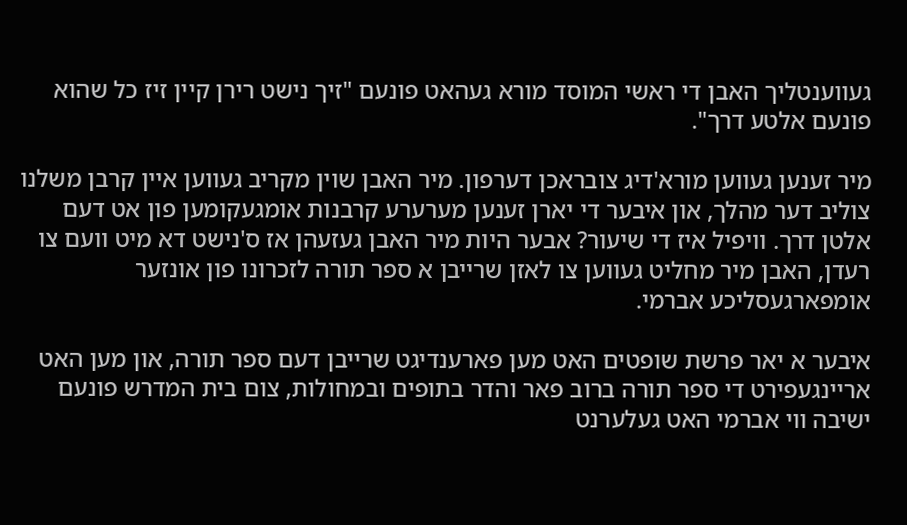געווענטליך האבן די ראשי המוסד מורא געהאט פונעם "זיך נישט רירן קיין זיז כל שהוא פונעם אלטע דרך".

מיר זענען געווען מורא'דיג צובראכן דערפון. מיר האבן שוין מקריב געווען איין קרבן משלנו צוליב דער מהלך, און איבער די יארן זענען מערערע קרבנות אומגעקומען פון אט דעם אלטן דרך. וויפיל איז די שיעור? אבער היות מיר האבן געזעהן אז ס'נישט דא מיט וועם צו רעדן, האבן מיר מחליט געווען צו לאזן שרייבן א ספר תורה לזכרונו פון אונזער אומפארגעסליכע אברמי.

איבער א יאר פרשת שופטים האט מען פארענדיגט שרייבן דעם ספר תורה, און מען האט אריינגעפירט די ספר תורה ברוב פאר והדר בתופים ובמחולות, צום בית המדרש פונעם ישיבה ווי אברמי האט געלערנט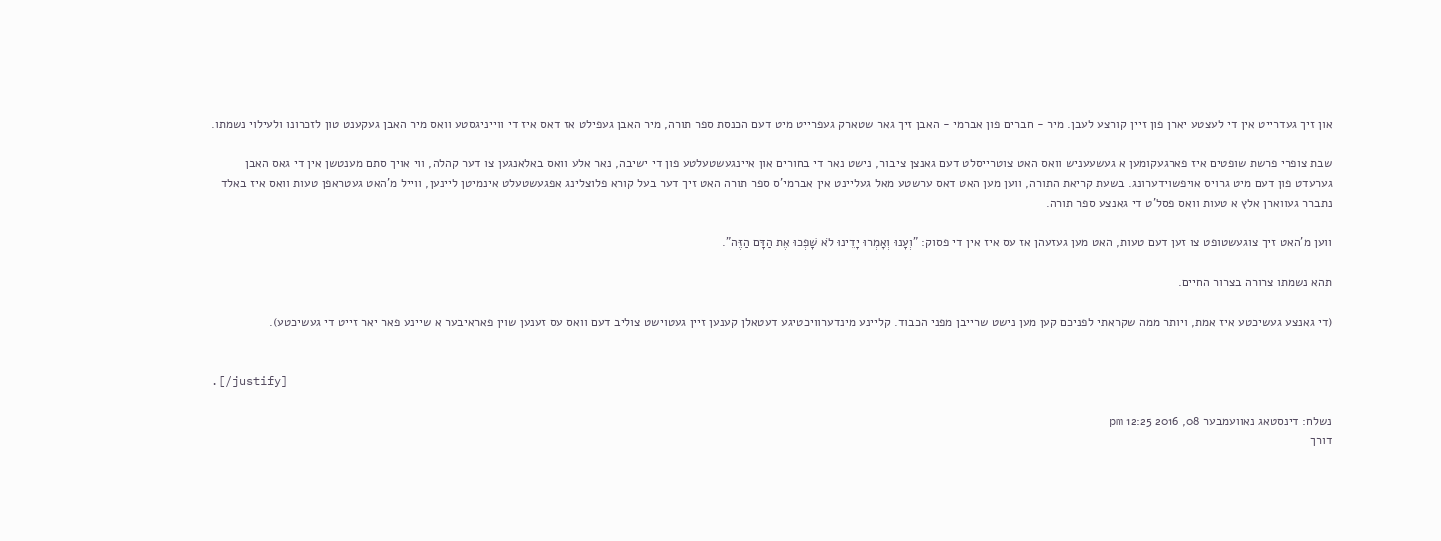און זיך געדרייט אין די לעצטע יארן פון זיין קורצע לעבן. מיר - חברים פון אברמי - האבן זיך גאר שטארק געפרייט מיט דעם הכנסת ספר תורה, מיר האבן געפילט אז דאס איז די ווייניגסטע וואס מיר האבן געקענט טון לזכרונו ולעילוי נשמתו.

שבת צופרי פרשת שופטים איז פארגעקומען א געשעעניש וואס האט צוטרייסלט דעם גאנצן ציבור, נישט נאר די בחורים און איינגעשטעלטע פון די ישיבה, נאר אלע וואס באלאנגען צו דער קהלה, ווי אויך סתם מענטשן אין די גאס האבן גערעדט פון דעם מיט גרויס אויפשוידערונג. בשעת קריאת התורה, ווען מען האט דאס ערשטע מאל געליינט אין אברמי'ס ספר תורה האט זיך דער בעל קורא פלוצלינג אפגעשטעלט אינמיטן ליינען, ווייל מ'האט געטראפן טעות וואס איז באלד נתברר געווארן אלץ א טעות וואס פסל'ט די גאנצע ספר תורה.

ווען מ'האט זיך צוגעשטופט צו זען דעם טעות, האט מען געזעהן אז עס איז אין די פסוק: "וְעָנוּ וְאָמְרוּ יָדֵינוּ לֹא שָׁפְכוּ אֶת הַדָּם הַזֶּה".

תהא נשמתו צרורה בצרור החיים.

(די גאנצע געשיכטע איז אמת, ויותר ממה שקראתי לפניכם קען מען נישט שרייבן מפני הכבוד. קליינע מינדערוויכטיגע דעטאלן קענען זיין געטוישט צוליב דעם וואס עס זענען שוין פאראיבער א שיינע פאר יאר זייט די געשיכטע).


.[/justify]

נשלח: דינסטאג נאוועמבער 08, 2016 12:25 pm
דורך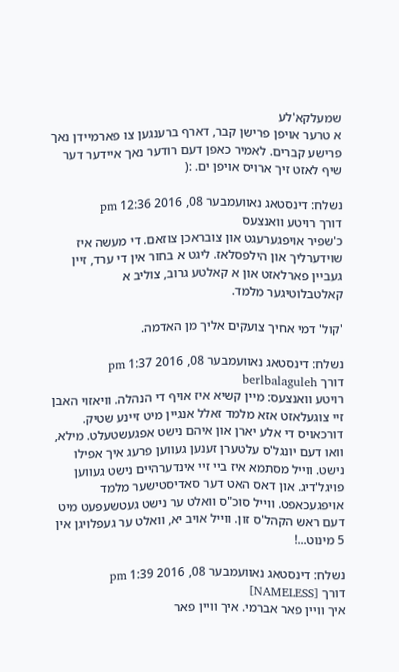שמעלקא'לע
א טרער אויפן פרישן קבר, דארף ברענגען צו פארמיידן נאך פרישע קברים. לאמיר כאפן דעם רודער נאך איידער דער שיף לאזט זיך ארויס אויפן ים. :(

נשלח: דינסטאג נאוועמבער 08, 2016 12:36 pm
דורך רויטע וואנצעס
כ'שפיר אויפגערעגט און צובראכן צוזאם. די מעשה איז שוידערליך און הילפסלאז. ליגט א בחור אין די ערד, זיין געביין פארלאזט און א קאלטע גרוב, צוליב א קאלטבלוטיגער מלמד.

'קול' דמי אחיך צועקים אליך מן האדמה.

נשלח: דינסטאג נאוועמבער 08, 2016 1:37 pm
דורך berlbalaguleh
רויטע וואנצעס: מיין קשיא איז אויף די הנהלה. וויאזוי האבן זיי צוגעלאזט אזא מלמד זאלל אנגיין מיט זיינע שטיק. דורכאויס די אלע יארן און איהם נישט אפגעשטעלט. מילא, וואו דעם יונגל'ס עלטערן זענען געווען פרעג איך אפילו נישט. ווייל מסתמא איז ביי זיי אינדערהיים נישט געווען פויגל'דיג. און דאס האט דער סאדיסטישער מלמד אויפגעכאפט. ווייל סוכ"ס וואלט ער נישט געטשעפעט מיט דעם ראש הקהל'ס זון. ווייל אויב יא, וואלט ער געפלויגן אין 5 מינוט...!

נשלח: דינסטאג נאוועמבער 08, 2016 1:39 pm
דורך [NAMELESS]
איך וויין פאר אברמי. איך וויין פאר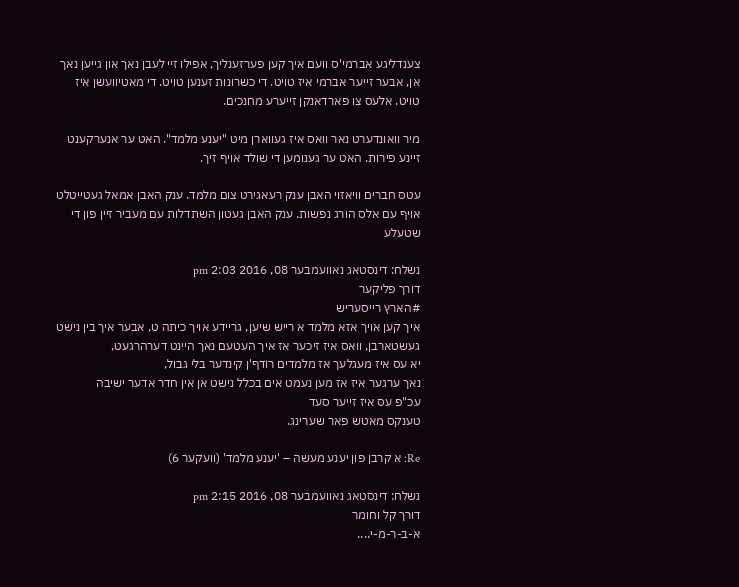צענדליגע אברמי'ס וועם איך קען פערזענליך, אפילו זיי לעבן נאך און גייען נאך אן, אבער זייער אברמי איז טויט. די כשרונות זענען טויט. די מאטיוועשן איז טויט. אלעס צו פארדאנקן זייערע מחנכים.

מיר וואונדערט נאר וואס איז געווארן מיט "יענע מלמד". האט ער אנערקענט זיינע פירות. האט ער גענומען די שולד אויף זיך.

עטס חברים וויאזוי האבן ענק רעאגירט צום מלמד. ענק האבן אמאל געטייטלט אויף עם אלס הורג נפשות. ענק האבן געטון השתדלות עם מעביר זיין פון די שטעלע

נשלח: דינסטאג נאוועמבער 08, 2016 2:03 pm
דורך פליקער
#הארץ רייסעריש
איך קען אויך אזא מלמד א רייש שיען, גריידע אויך כיתה ט, אבער איך בין נישט געשטארבן, וואס איז זיכער אז איך העטעם נאך היינט דערהרגעט,
יא עס איז מעגלעך אז מלמדים רודף'ן קינדער בלי גבול,
נאך ערגער איז אז מען נעמט אים בכלל נישט אן אין חדר אדער ישיבה
עכ"פ עס איז זייער סעד
טענקס מאטש פאר שערינג.

Re: א קרבן פון יענע מעשה – 'יענע מלמד' (וועקער 6)

נשלח: דינסטאג נאוועמבער 08, 2016 2:15 pm
דורך קל וחומר
א-ב-ר-מ-י....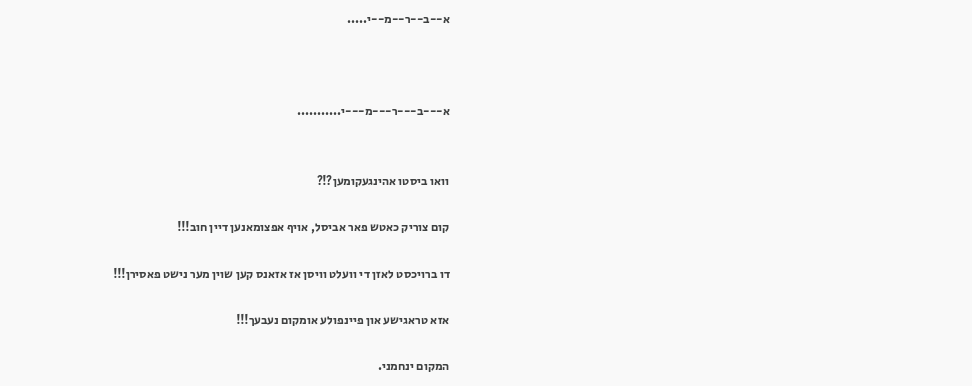א--ב--ר--מ--י.....



א---ב---ר---מ---י...........


וואו ביסטו אהינגעקומען?!?

קום צוריק כאטש פאר אביסל, אויף אפצומאנען דיין חוב!!!

דו ברויכסט לאזן די וועלט וויסן אז אזאנס קען שוין מער נישט פאסירן!!!

אזא טראגישע און פיינפולע אומקום נעבעך!!!

המקום ינחמני.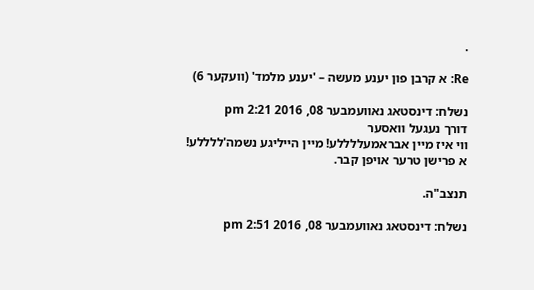.

Re: א קרבן פון יענע מעשה – 'יענע מלמד' (וועקער 6)

נשלח: דינסטאג נאוועמבער 08, 2016 2:21 pm
דורך נעגעל וואסער
ווי איז מיין אבראמעללללע! מיין הייליגע נשמה'ללללע!
א פרישן טרער אויפן קבר.

תנצב"ה.

נשלח: דינסטאג נאוועמבער 08, 2016 2:51 pm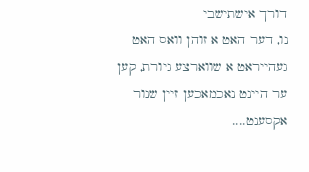דורך אישתישבי
נו, דער האט א זוהן וואס האט געהייראט א שווארצע גיורת, קען ער היינט נאכמאכען זיין שנור אקסענט....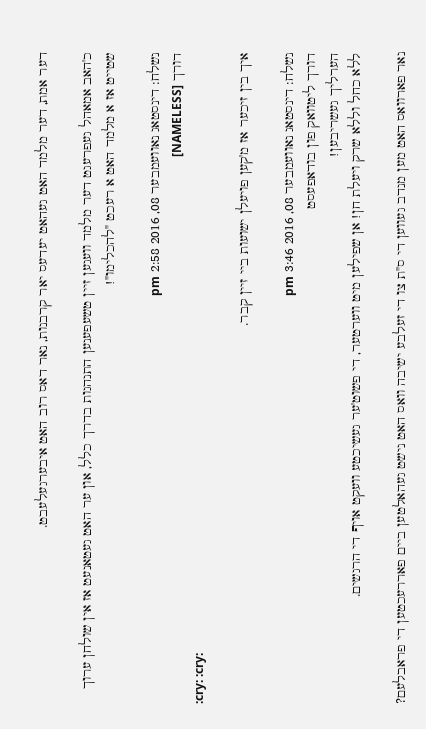דער אמת, דער מלמד האט געהאט יעדעס יאר קרבנות, נאר דאס רוב האט איבערגעלעבט.

כ'האב אמאהל געפרעגט דער מלמד וועגען זיין טשעפענען התנהגות בדרך כלל, און ער האט געטאנעט אז אין שולחן ערוך שטייט אז א מלמד האט א רעכט "להכלימו"!

נשלח: דינסטאג נאוועמבער 08, 2016 2:58 pm
דורך [NAMELESS]
:cry: :cry:

איך בין זיכער אז מ'קען פויעלן ישועות ביי זיין קבר.

נשלח: דינסטאג נאוועמבער 08, 2016 3:46 pm
דורך ליטוואק פון בודאפעסט
הערליך געשריבען!
ללא כחל וללא שרק ויעלת חן! אן שפילען מיט ווערטער, די פשוט'ער געשיכטע וועקט אויף די הרגשים.

נאר פארוואס האט מען מנדב געווען די ס"ת צו די זעלבע ישיבה וואס האט נישט געהאלטען ביים פאררעכטען די פראבלעם?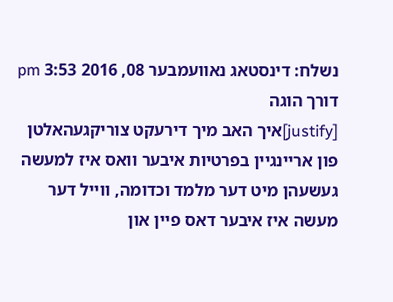נשלח: דינסטאג נאוועמבער 08, 2016 3:53 pm
דורך הוגה
[justify]איך האב מיך דירעקט צוריקגעהאלטן פון אריינגיין בפרטיות איבער וואס איז למעשה געשעהן מיט דער מלמד וכדומה, ווייל דער מעשה איז איבער דאס פיין און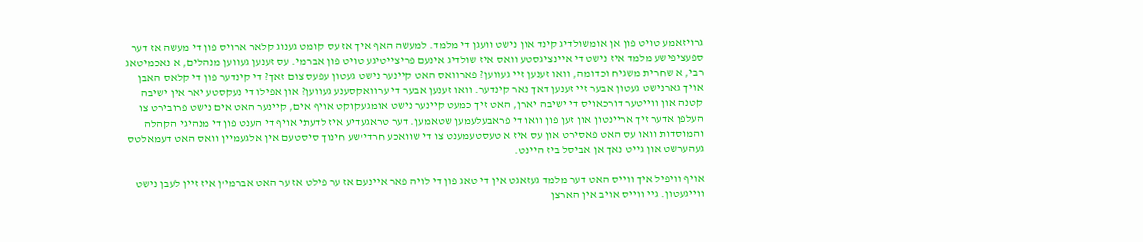גרויזאמע טויט פון אן אומשולדיג קינד און נישט וועגן די מלמד. למעשה האף איך אז עס קומט גענוג קלאר ארויס פון די מעשה אז דער ספעציפישע מלמד איז נישט די איינציגסטע וואס איז שולדיג אינעם פריצייטיגע טויט פון אברמי. עס זענען געווען מנהלים, א נאכמיטאג רבי, א שחרית משגיח וכדומה, וואו זענען זיי געווען? פארוואס האט קיינער נישט געטון עפעס צום זאך? די קינדער פון די קלאס האבן אויך גארנישט געטון אבער זיי זענען דאך נאר קינדער. וואו זענען אבער די ערוואקסענע געווען? און אפילו די נעקסטע יאר אין ישיבה קטנה און ווייטער דורכאויס די ישיבה יארן, האט זיך כמעט קיינער נישט אומגעקוקט אויף אים, קיינער האט אים נישט פרובירט צו העלפן אדער זיך אריינטון און זען פון וואו די פראבעלעמען שטאמען. דער טראגעדיע איז לדעתי אויף די הענט פון די מנהיגי הקהלה והמוסדות וואו עס האט פאסירט און עס איז א טעסטעמענט צו די שוואכע חרדי'שע חינוך סיסטעם אין אלגעמיין וואס האט דעמאלטס געהערשט און גייט נאך אן אביסל ביז היינט.

אויף וויפיל איך ווייס האט דער מלמד געזאגט אין די טאג פון די לויה פאר איינעם אז ער פילט אז ער האט אברמי'ן איז זיין לעבן נישט ווייגעטון. גיי ווייס אויב אין הארצן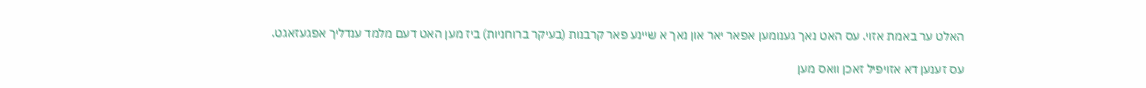האלט ער באמת אזוי. עס האט נאך גענומען אפאר יאר און נאך א שיינע פאר קרבנות (בעיקר ברוחניות) ביז מען האט דעם מלמד ענדליך אפגעזאגט.

עס זענען דא אזויפיל זאכן וואס מען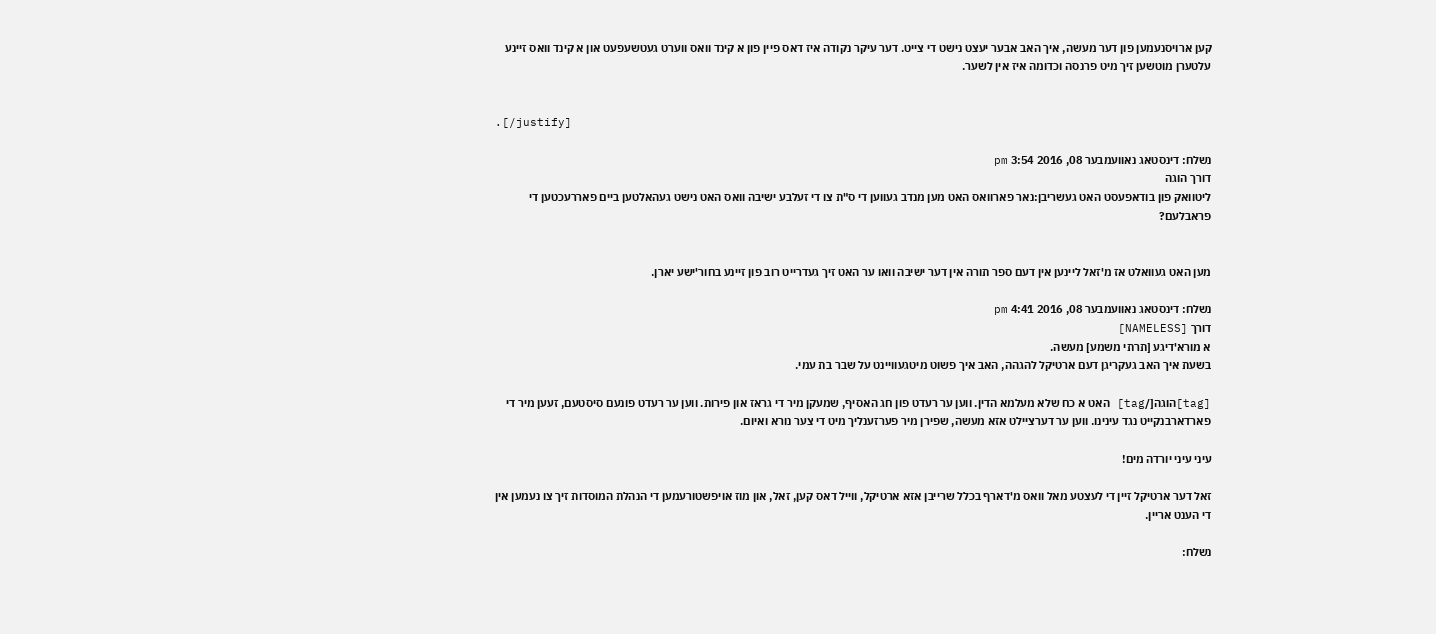קען ארויסנעמען פון דער מעשה, איך האב אבער יעצט נישט די צייט. דער עיקר נקודה איז דאס פיין פון א קינד וואס ווערט געטשעפעט און א קינד וואס זיינע עלטערן מוטשען זיך מיט פרנסה וכדומה איז אין לשער.


.[/justify]

נשלח: דינסטאג נאוועמבער 08, 2016 3:54 pm
דורך הוגה
ליטוואק פון בודאפעסט האט געשריבן:נאר פארוואס האט מען מנדב געווען די ס"ת צו די זעלבע ישיבה וואס האט נישט געהאלטען ביים פאררעכטען די פראבלעם?


מען האט געוואלט אז מ'זאל ליינען אין דעם ספר תורה אין דער ישיבה וואו ער האט זיך געדרייט רוב פון זיינע בחור'ישע יארן.

נשלח: דינסטאג נאוועמבער 08, 2016 4:41 pm
דורך [NAMELESS]
א מורא'דיגע [תרתי משמע] מעשה.
בשעת איך האב געקריגן דעם ארטיקל להגהה, האב איך פשוט מיטגעוויינט על שבר בת עמי.

[tag]הוגה[/tag] האט א כח שלא מעלמא הדין. ווען ער רעדט פון חג האסיף, שמעקן מיר די גראז און פירות. ווען ער רעדט פונעם סיסטעם, זעען מיר די פארדארבנקייט נגד עינינו. ווען ער דערציילט אזא מעשה, שפירן מיר פערזענליך מיט די צער נורא ואיום.

עיני עיני יורדה מים!

זאל דער ארטיקל זיין די לעצטע מאל וואס מ'דארף בכלל שרייבן אזא ארטיקל, ווייל דאס קען, זאל, און מוז אויפשטורעמען די הנהלת המוסדות זיך צו נעמען אין די הענט אריין.

נשלח: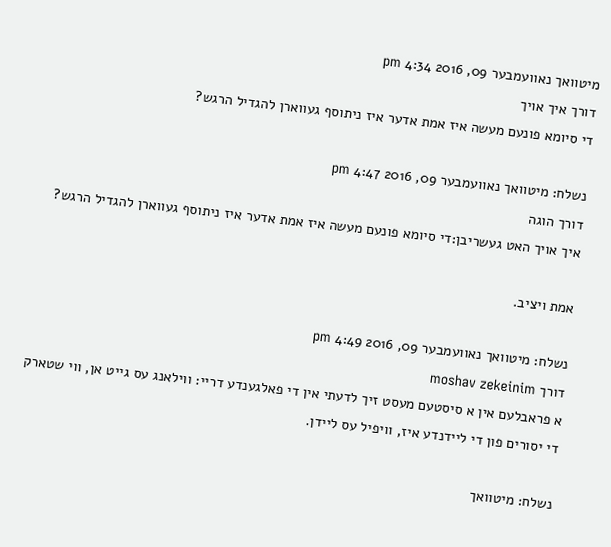מיטוואך נאוועמבער 09, 2016 4:34 pm
דורך איך אויך
די סיומא פונעם מעשה איז אמת אדער איז ניתוסף געווארן להגדיל הרגש?

נשלח: מיטוואך נאוועמבער 09, 2016 4:47 pm
דורך הוגה
איך אויך האט געשריבן:די סיומא פונעם מעשה איז אמת אדער איז ניתוסף געווארן להגדיל הרגש?

אמת ויציב.

נשלח: מיטוואך נאוועמבער 09, 2016 4:49 pm
דורך moshav zekeinim
א פראבלעם אין א סיסטעם מעסט זיך לדעתי אין די פאלגענדע דריי: ווילאנג עס גייט אן, ווי שטארק די יסורים פון די ליידנדע איז, וויפיל עס ליידן.

נשלח: מיטוואך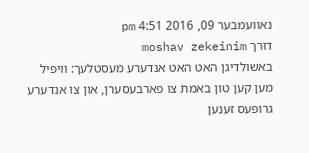נאוועמבער 09, 2016 4:51 pm
דורך moshav zekeinim
באשולדיגן האט האט אנדערע מעסטלעך: וויפיל מען קען טון באמת צו פארבעסערן, און צו אנדערע גרופעס זענען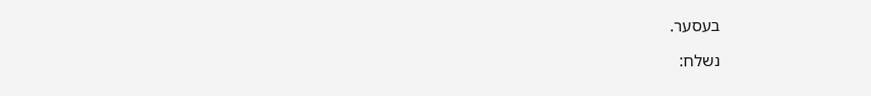בעסער.

נשלח: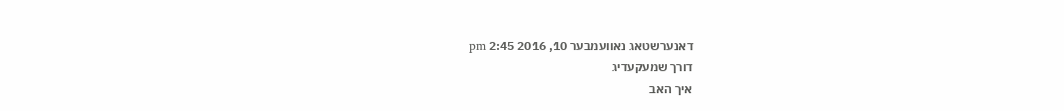דאנערשטאג נאוועמבער 10, 2016 2:45 pm
דורך שמעקעדיג
איך האב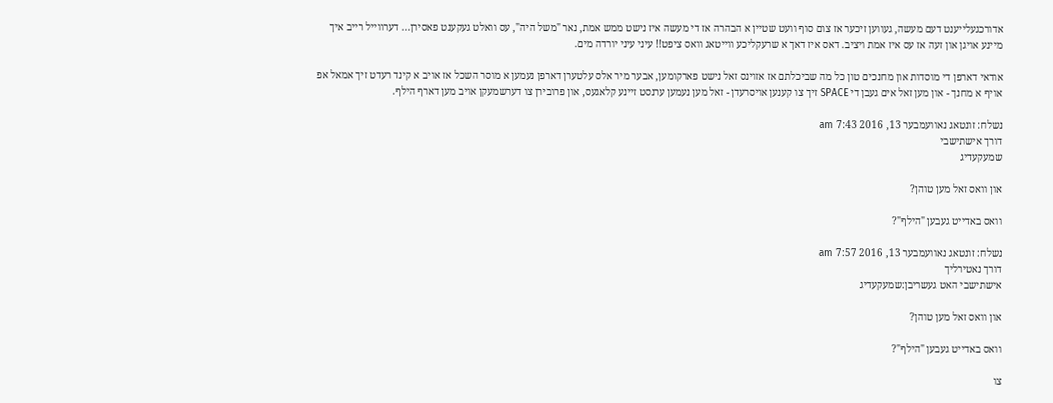אדורכגעלייענט דעם מעשה, געווען זיכער אז צום סוף וועט שטיין א הבהרה אז די מעשה איז נישט ממש אמת, נאר "משל היה", עס וואלט געקענט פאסירן... דערווייל רייב איך מיינע אויגן און זעה אז עס איז אמת ויציב. דאס איז דאך א שרעקליכע ווייטאג וואס ציפט!! עיני עיני יורדה מים.

אודאי דארפן די מוסדות און מחנכים טון כל מה שביכלתם אז אזוינס זאל נישט פארקומען, אבער מיר אלס עלטערן דארפן נעמען א מוסר השכל אז אויב א קינד רעדט זיך אמאל אפ אויף א מחנך - און מען זאל אים געבן די SPACE זיך צו קענען אויסרעדן - זאל מען נעמען ערנסט זיינע קלאגעס, און פרובירן צו דערשמעקן אויב מען דארף הילף.

נשלח: זונטאג נאוועמבער 13, 2016 7:43 am
דורך אישתישבי
שמעקעדיג

און וואס זאל מען טוהן?

וואס באדייט געבען "הילף"?

נשלח: זונטאג נאוועמבער 13, 2016 7:57 am
דורך נאטירליך
אישתישבי האט געשריבן:שמעקעדיג

און וואס זאל מען טוהן?

וואס באדייט געבען "הילף"?

צו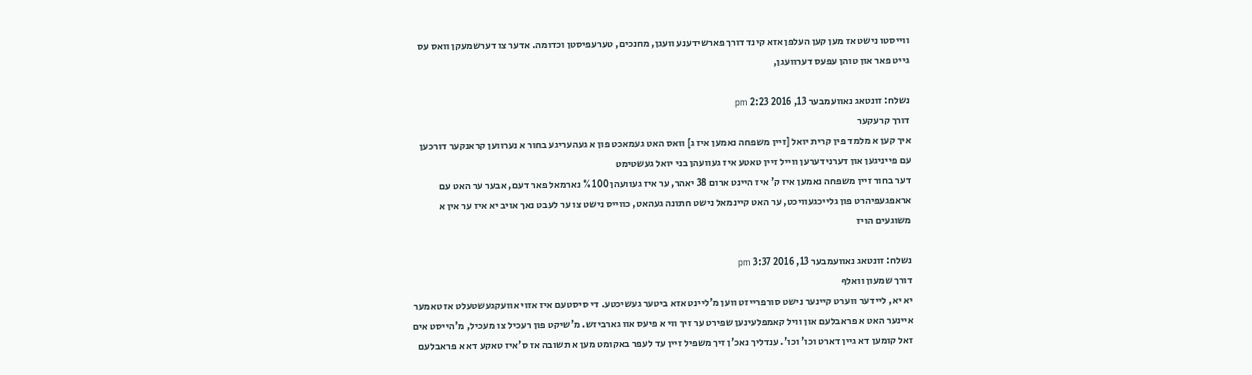ווייסטו נישט אז מען קען העלפן אזא קינד דורך פארשידענע וועגן, מחנכים, טערעפיסטן וכדומה. אדער צו דערשמעקן וואס עס גייט פאר און טוהן עפעס דערוועגן,

נשלח: זונטאג נאוועמבער 13, 2016 2:23 pm
דורך קרעקער
איך קען א מלמד פין קרית יואל [זיין משפחה נאמען איז ג] וואס האט געמאכט פון א געהעריגע בחור א נערווען קראנקער דורכען עם פייניגען און דערנידערען ווייל זיין טאטע איז געוועהן בני יואל געשטימט
דער בחור זיין משפחה נאמען איז ק' איז היינט ארום 38 יאהר, ער איז געוועהן 100 % נארמאל פאר דעם, אבער ער האט עם אראפגעפיהרט פון גלייכגעוויכט, ער האט קיינמאל נישט חתונה געהאט, כווייס נישט צו ער לעבט נאך אויב יא איז ער אין א משוגעים הויז

נשלח: זונטאג נאוועמבער 13, 2016 3:37 pm
דורך שמעון וואלף
יא יא, ליידער ווערט קיינער נישט סורפרייזט ווען מ'ליינט אזא ביטער געשיכטע. די סיסטעם איז אזוי אוועקגעשטעלט אז טאמער איינער האט א פראבלעם און וויל קאמפלעינען שפירט ער זיך ווי א פיעס אוו גארביזש. מ'שיקט פון רעכיל צו מעכיל, מ'הייסט אים זאל קומען דא גיין דארט וכו' וכו'. ענדליך נאכ'ן זיך משפיל זיין עד לעפר באקומט מען א תשובה אז ס'איז טאקע דא א פראבלעם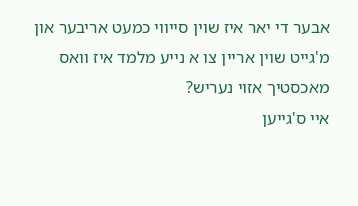אבער די יאר איז שוין סייווי כמעט אריבער און מ'גייט שוין אריין צו א נייע מלמד איז וואס מאכסטיך אזוי נעריש?
איי ס'גייען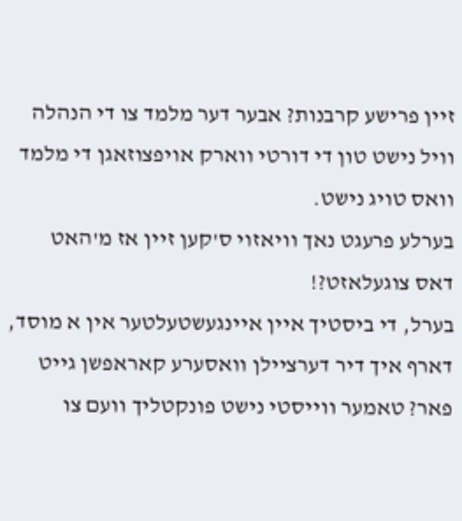זיין פרישע קרבנות? אבער דער מלמד צו די הנהלה וויל נישט טון די דורטי ווארק אויפצוזאגן די מלמד וואס טויג נישט.
בערלע פרעגט נאך וויאזוי ס'קען זיין אז מ'האט דאס צוגעלאזט?!
בערל, די ביסטיך איין איינגעשטעלטער אין א מוסד, דארף איך דיר דערציילן וואסערע קאראפשן גייט פאר? טאמער ווייסטי נישט פונקטליך וועם צו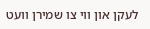לעקן און ווי צו שמירן וועט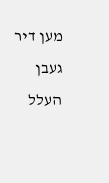מען דיר געבן העלל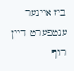ביז איינער ענטפערט דיין רוף